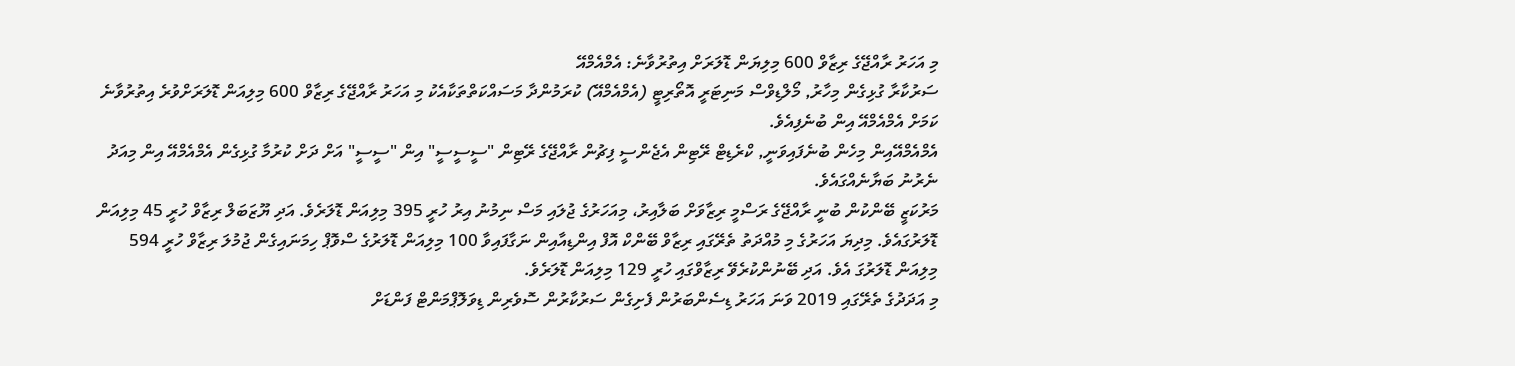މި އަހަރު ރާއްޖޭގެ ރިޒާވް 600 މިލިޔަން ޑޮލަރަށް އިތުރުވާނެ: އެމްއެމްއޭ
ސަރުކާރާ ގުޅިގެން މިހާރު, މޯލްޑިވްސް މަނިޓަރީ އޮތޯރިޓީ (އެމްއެމްއޭ) ކުރަމުންދާ މަސައްކަތްތަކާއެކު މި އަހަރު ރާއްޖޭގެ ރިޒާވް 600 މިލިއަން ޑޮލަރަށްވުރެ އިތުރުވާނެ ކަމަށް އެމްއެމްއޭ އިން ބުނެފިއެވެ.
އެމްއެމްއޭއިން މިހެން ބުނެފައިވަނީ, ކްރެޑިޓް ރޭޓިން އެޖެންސީ ފިޗުން ރާއްޖޭގެ ރޭޓިން "ސީސީސީ" އިން "ސީސީ" އަށް ދަށް ކުރުމާ ގުޅިގެން އެމްއެމްއޭ އިން މިއަދު ނެރުނު ބަޔާނެއްގައެވެ.
މަރުކަޒީ ބޭންކުން ބުނީ ރާއްޖޭގެ ރަސްމީ ރިޒާވަށް ބަލާއިރު، މިއަހަރުގެ ޖުލައި މަސް ނިމުނު އިރު ހުރީ 395 މިލިއަން ޑޮލަރެވެ. އަދި ޔޫޒަބަލް ރިޒާވް ހުރީ 45 މިލިއަން ޑޮލަރުގައެވެ. މިދިޔަ އަހަރުގެ މި މުއްދަތު ތެރޭގައި ރިޒާވް ބޭންކް އޮފް އިންޑިއާއިން ނަގާފައިވާ 100 މިލިއަން ޑޮލަރުގެ ސްވޮޕް ހިމަނައިގެން ޖުމުލަ ރިޒާވް ހުރީ 594 މިލިއަން ޑޮލަރުގަ އެވެ. އަދި ބޭނުންކުރެވޭ ރިޒާވްގައި ހުރީ 129 މިލިއަން ޑޮލަރެވެ.
މި އަދަދުގެ ތެރޭގައި 2019 ވަނަ އަހަރު ޑިސެންބަރުން ފެށިގެން ސަރުކާރުން ސޮވެރިން ޑިވަލޮޕްމަންޓް ފަންޑަށް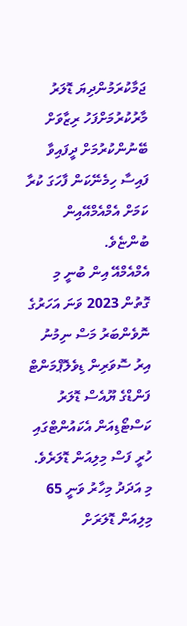ޖަމާކުރަމުންދިޔަ ޑޮލަރު މާރުކުރުމަށްފަހު ރިޒާވަށް ބޭނުންކުރުމަށް ދީފައިވާ ފައިސާ ހިމެނޭކަން ފާހަގަ ކުރާ ކަމަށް އެމްއެމްއޭއިން ބުންޏެވެ.
އެމްއެމްއޭ އިން ބުނީ މި ގޮތުން 2023 ވަނަ އަހަރުގެ ނޮވެންބަރު މަސް ނިމުނު އިރު ސޮވަރިން ޑިވެލޮޕްމަންޓް ފަންޑްގެ ޔޫއެސް ޑޮލަރު ކަސްޓޯޑިއަން އެކައުންޓްގައި ހުރީ ފަސް މިލިއަން ޑޮލަރެވެ. މި އަދަދު މިހާރު ވަނީ 65 މިލިއަން ޑޮލަރަށް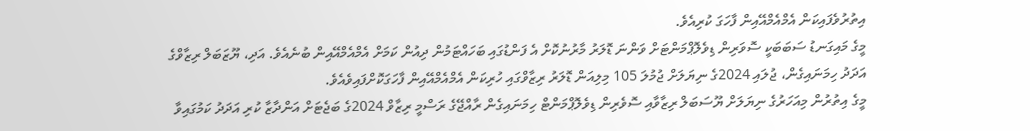އިތުރުވެފައިކަން އެމްއެމްއޭއިން ފާހަގަ ކުރިއެވެ.
މީގެ މައިގަނޑު ސަބަބަކީ ސޮވަރިން ޑިވެލޮޕްމަންޓަށް ވަންނަ ޑޮލަރު މާރުނުކޮށް އެ ފަންޑުގައި ބަހައްޓަމުން ދިއުން ކަމަށް އެމްއެމްއޭއިން ބުނެއެވެ. އަދި، ޔޫޒަބަލް ރިޒާވްގެ އަދަދު ހިމަނައިގެން، ޖުލައި 2024ގެ ނިޔަލަށް ޖުމުލަ 105 މިލިއަން ޑޮލަރު ރިޒާވްގައި ހުރިކަން އެމްއެމްއޭއިން ފާހަގަކޮށްފައިވެއެވެ.
މީގެ އިތުރުން މިއަހަރުގެ ނިޔަލަށް ޔޫސަބަލް ރިޒާވާއި ސޮވެރިން ޑިވެލޮޕްމަންޓް ހިމަނައިގެން ރާއްޖޭގެ ރަސްމީ ރިޒާވް 2024ގެ ބަޖެޓަށް އަންދާޒާ ކުރި އަދަދު ކަމުގައިވާ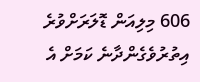606 މިލިއަން ޑޮލަރަށްވުރެ އިތުރުވެގެންދާނެ ކަމަށް އެ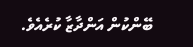ބޭންކުން އަންދާޒާ ކުރެއެވެ.